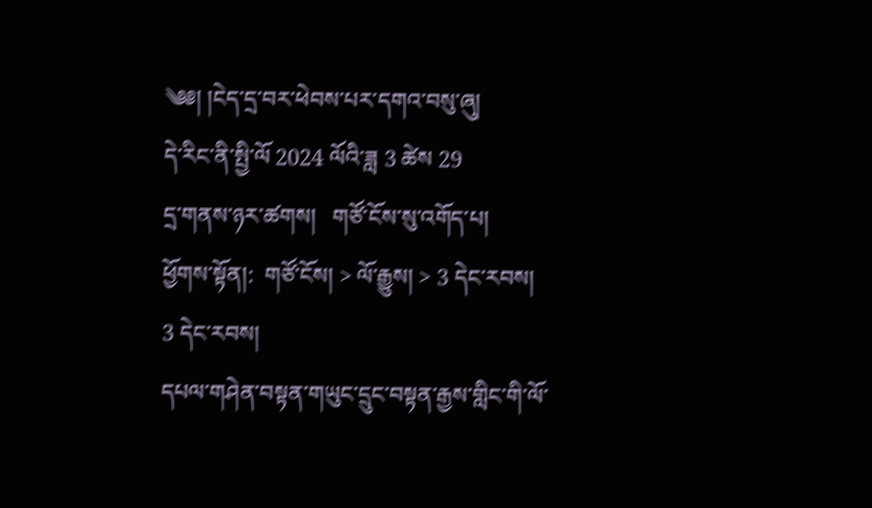༄༅། །ངེད་དྲ་བར་ཕེབས་པར་དགའ་བསུ་ཞུ།
དེ་རིང་ནི་སྤྱི་ལོ 2024 ལོའི་ཟླ 3 ཚེས 29
དྲ་གནས་ཉར་ཚགས།   གཙོ་ངོས་སུ་འགོད་པ།
ཕྱོགས་སྟོན།:  གཙོ་ངོས། > ལོ་རྒྱུས། > 3 དེང་རབས།
3 དེང་རབས།
དཔལ་གཤེན་བསྟན་གཡུང་དྲུང་བསྟན་རྒྱས་གླིང་གི་ལོ་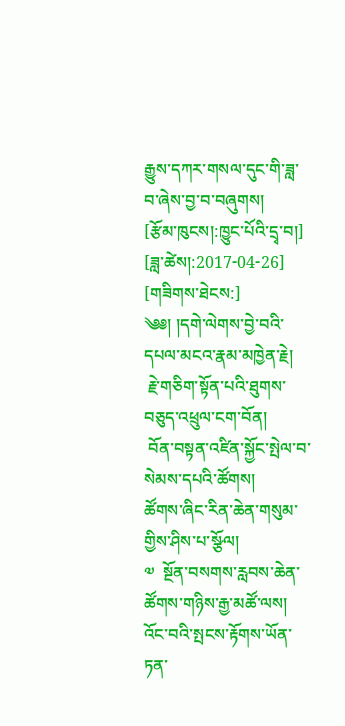རྒྱུས་དཀར་གསལ་དུང་གི་ཟླ་བ་ཞེས་བྱ་བ་བཞུགས།
[རྩོམ་ཁུངས།:ཁྱུང་པོའི་དྲྭ་བ།] [ཟླ་ཚེས།:2017-04-26] [གཟིགས་ཐེངས:]
༄༅། །དགེ་ལེགས་བྱེ་བའི་དཔལ་མངའ་རྣམ་མཁྱེན་རྗེ།
 རྗེ་གཅིག་སྟོན་པའི་ཐུགས་བཅུད་འཕྲུལ་ངག་བོན།
 བོན་བསྟན་འཛིན་སྐྱོང་སྤེལ་བ་སེམས་དཔའི་ཚོགས།
ཚོགས་ཞིང་རིན་ཆེན་གསུམ་གྱིས་ཤིས་པ་སྩོལ།
༧  སྔོན་བསགས་རླབས་ཆེན་ཚོགས་གཉིས་རྒྱ་མཚོ་ལས།
འོང་བའི་སྤངས་རྟོགས་ཡོན་ཏན་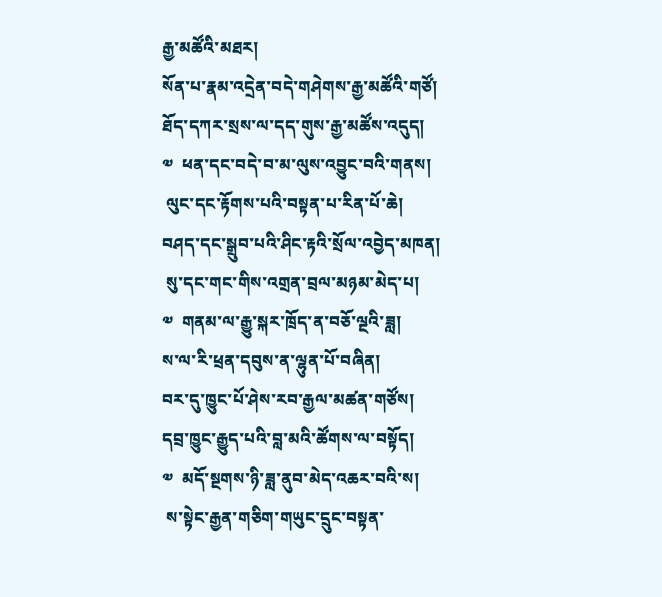རྒྱ་མཚོའི་མཐར།
སོན་པ་རྣམ་འདྲེན་བདེ་གཤེགས་རྒྱ་མཚོའི་གཙོ།
ཐོད་དཀར་སྲས་ལ་དད་གུས་རྒྱ་མཚོས་འདུད།
༧  ཕན་དང་བདེ་བ་མ་ལུས་འབྱུང་བའི་གནས།
 ལུང་དང་རྟོགས་པའི་བསྟན་པ་རིན་པོ་ཆེ།
བཤད་དང་སྒྲུབ་པའི་ཤིང་རྟའི་སྲོལ་འབྱེད་མཁན།
 སུ་དང་གང་གིས་འགྲན་བྲལ་མཉམ་མེད་པ།
༧  གནམ་ལ་རྒྱུ་སྐར་ཁྲོད་ན་བཅོ་ལྔའི་ཟླ།
ས་ལ་རི་ཕྲན་དབུས་ན་ལྷུན་པོ་བཞིན།
བར་དུ་ཁྱུང་པོ་ཤེས་རབ་རྒྱལ་མཚན་གཙོས།
དབྲ་ཁྱུང་རྒྱུད་པའི་བླ་མའི་ཚོགས་ལ་བསྟོད།
༧  མདོ་སྔགས་ཉི་ཟླ་ནུབ་མེད་འཆར་བའི་ས།
 ས་སྟེང་རྒྱན་གཅིག་གཡུང་དྲུང་བསྟན་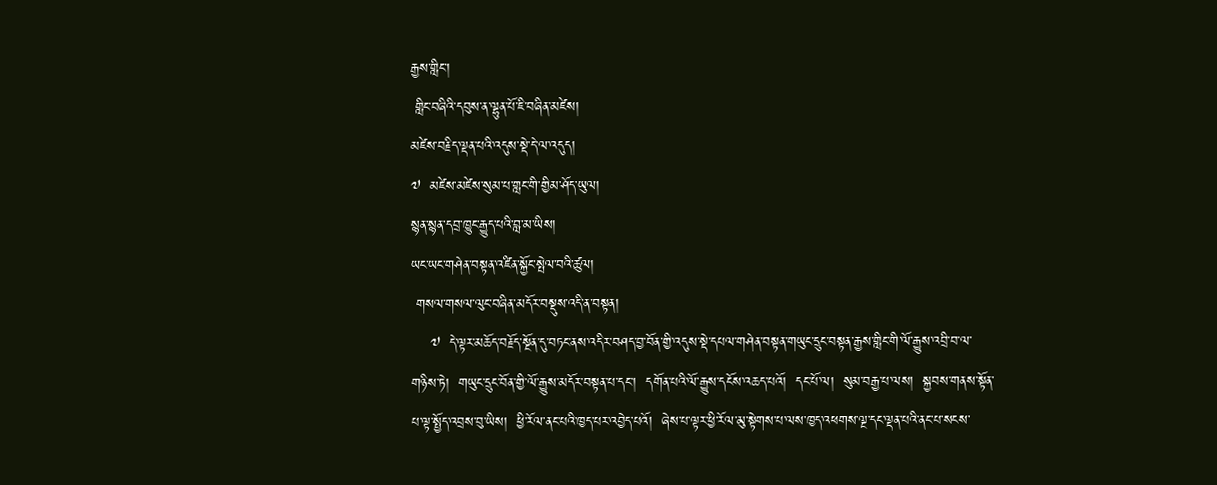རྒྱས་གླིང་།
 གླིང་བཞིའི་དབུས་ན་ལྷུན་པོ་ཇི་བཞིན་མཛེས།
མཛེས་བརྗིད་ལྡན་པའི་འདུས་སྡེ་དེ་ལ་འདུད།
༧  མཛེས་མཛེས་སུམ་པ་གླང་གི་གྱིམ་ཤོད་ཡུལ།
སྙན་སྙན་དབྲ་ཁྱུང་རྒྱུད་པའི་བླ་མ་ཡིས།
ཡང་ཡང་གཤེན་བསྟན་འཛིན་སྐྱོང་སྤེལ་བའི་ཚུལ།
 གསལ་གསལ་ལུང་བཞིན་མདོར་བསྡུས་འདི་ན་བསྟན།
    ༧  དེ་ལྟར་མཆོད་བརྗོད་སྔོན་དུ་བཏང་ནས་འདིར་བཤད་བྱ་བོན་གྱི་འདུས་སྡེ་དཔལ་གཤེན་བསྟན་གཡུང་དྲུང་བསྟན་རྒྱས་གླིང་གི་ལོ་རྒྱུས་འབྲི་བ་ལ་གཉིས་ཏེ།  གཡུང་དྲུང་བོན་གྱི་ལོ་རྒྱུས་མདོར་བསྟན་པ་དང་།  དགོན་པའི་ལོ་རྒྱུས་དངོས་འཆད་པའོ།  དང་པོ་ལ།  སུམ་བརྒྱ་པ་ལས།  སྐྱབས་གནས་སྟོན་པ་ལྟ་སྤྱོད་འབྲས་བུ་ཡིས།  ཕྱི་རོལ་ནང་པའི་ཁྱད་པར་འབྱེད་པའོ།  ཞེས་པ་ལྟར་ཕྱི་རོལ་མུ་སྟེགས་པ་ལས་ཁྱད་འཕགས་ལྔ་དང་ལྡན་པའི་ནང་པ་སངས་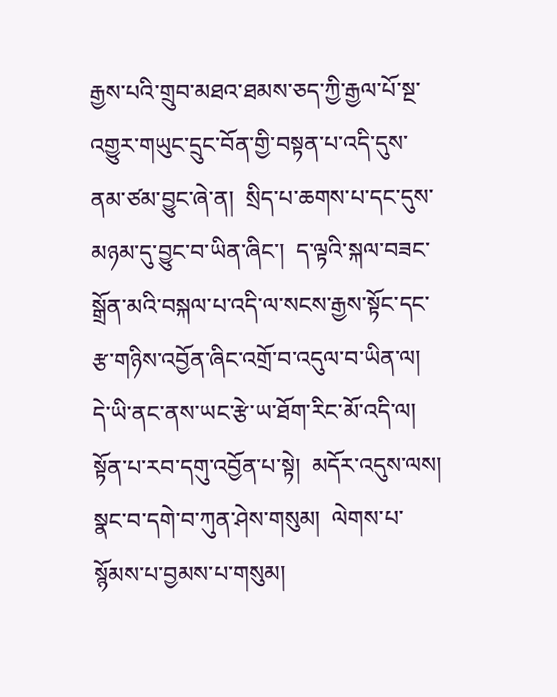རྒྱས་པའི་གྲུབ་མཐའ་ཐམས་ཅད་ཀྱི་རྒྱལ་པོ་སྔ་འགྱུར་གཡུང་དྲུང་བོན་གྱི་བསྟན་པ་འདི་དུས་ནམ་ཙམ་བྱུང་ཞེ་ན།  སྲིད་པ་ཆགས་པ་དང་དུས་མཉམ་དུ་བྱུང་བ་ཡིན་ཞིང་།  ད་ལྟའི་སྐལ་བཟང་སྒྲོན་མའི་བསྐལ་པ་འདི་ལ་སངས་རྒྱས་སྟོང་དང་རྩ་གཉིས་འབྱོན་ཞིང་འགྲོ་བ་འདུལ་བ་ཡིན་ལ།  དེ་ཡི་ནང་ནས་ཡང་རྩེ་ཡ་ཐོག་རིང་མོ་འདི་ལ།  སྟོན་པ་རབ་དགུ་འབྱོན་པ་སྟེ།  མདོར་འདུས་ལས།  སྣང་བ་དགེ་བ་ཀུན་ཤེས་གསུམ།  ལེགས་པ་སྙོམས་པ་བྱམས་པ་གསུམ།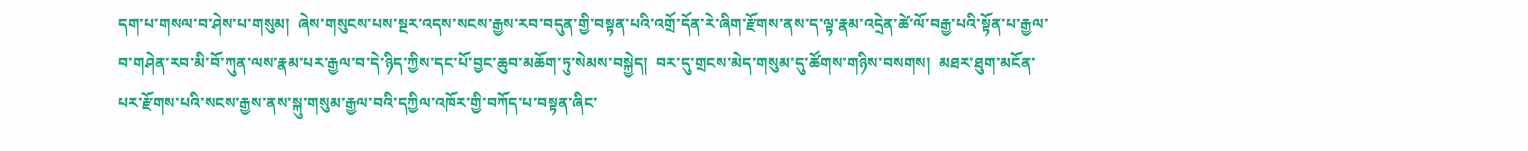དག་པ་གསལ་བ་ཤེས་པ་གསུམ།  ཞེས་གསུངས་པས་སྔར་འདས་སངས་རྒྱས་རབ་བདུན་གྱི་བསྟན་པའི་འགྲོ་དོན་རེ་ཞིག་རྫོགས་ནས་ད་ལྟ་རྣམ་འདྲེན་ཚེ་ལོ་བརྒྱ་པའི་སྟོན་པ་རྒྱལ་བ་གཤེན་རབ་མི་བོ་ཀུན་ལས་རྣམ་པར་རྒྱལ་བ་དེ་ཉིད་ཀྱིས་དང་པོ་བྱང་ཆུབ་མཆོག་ཏུ་སེམས་བསྐྱེད།  བར་དུ་གྲངས་མེད་གསུམ་དུ་ཚོགས་གཉིས་བསགས།  མཐར་ཐུག་མངོན་པར་རྫོགས་པའི་སངས་རྒྱས་ནས་སྐུ་གསུམ་རྒྱལ་བའི་དཀྱིལ་འཁོར་གྱི་བཀོད་པ་བསྟན་ཞིང་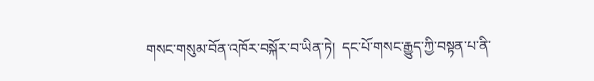གསང་གསུམ་བོན་འཁོར་བསྐོར་བ་ཡིན་ཏེ།  དང་པོ་གསང་རྒྱུད་ཀྱི་བསྟན་པ་ནི་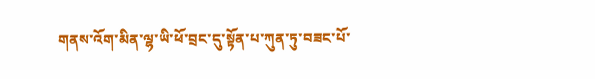གནས་འོག་མིན་ལྷ་ཡི་ཕོ་བྲང་དུ་སྟོན་པ་ཀུན་ཏུ་བཟང་པོ་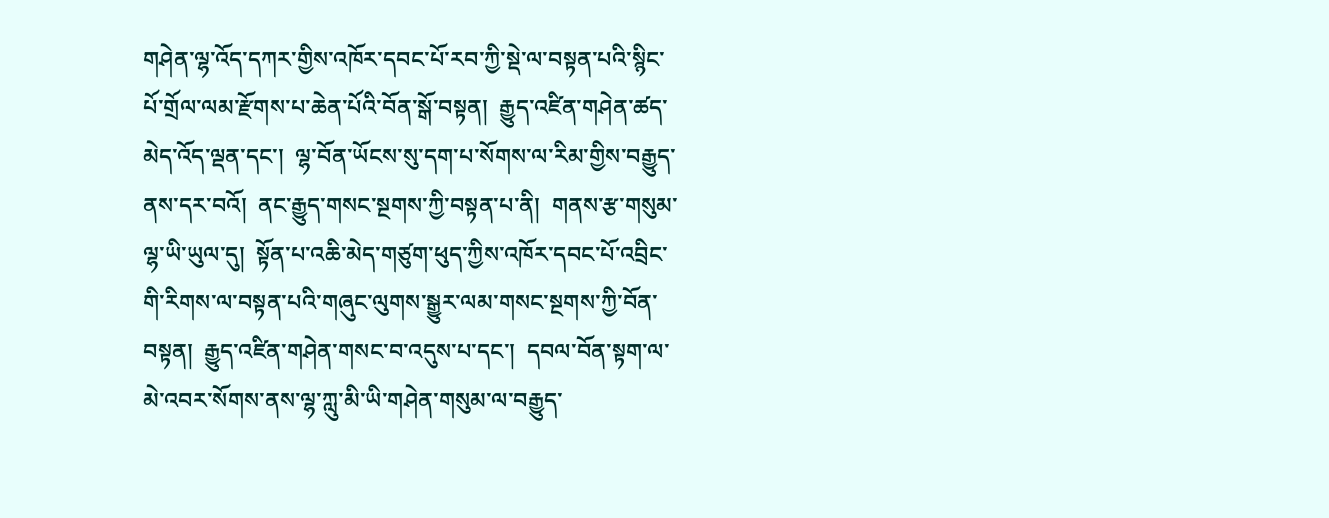གཤེན་ལྷ་འོད་དཀར་གྱིས་འཁོར་དབང་པོ་རབ་ཀྱི་སྡེ་ལ་བསྟན་པའི་སྙིང་པོ་གྲོལ་ལམ་རྫོགས་པ་ཆེན་པོའི་བོན་སྒོ་བསྟན།  རྒྱུད་འཛིན་གཤེན་ཚད་མེད་འོད་ལྡན་དང་།  ལྷ་བོན་ཡོངས་སུ་དག་པ་སོགས་ལ་རིམ་གྱིས་བརྒྱུད་ནས་དར་བའོ།  ནང་རྒྱུད་གསང་སྔགས་ཀྱི་བསྟན་པ་ནི།  གནས་རྩ་གསུམ་ལྷ་ཡི་ཡུལ་དུ།  སྟོན་པ་འཆི་མེད་གཙུག་ཕུད་ཀྱིས་འཁོར་དབང་པོ་འབྲིང་གི་རིགས་ལ་བསྟན་པའི་གཞུང་ལུགས་སྒྱུར་ལམ་གསང་སྔགས་ཀྱི་བོན་བསྟན།  རྒྱུད་འཛིན་གཤེན་གསང་བ་འདུས་པ་དང་།  དབལ་བོན་སྟག་ལ་མེ་འབར་སོགས་ནས་ལྷ་ཀླུ་མི་ཡི་གཤེན་གསུམ་ལ་བརྒྱུད་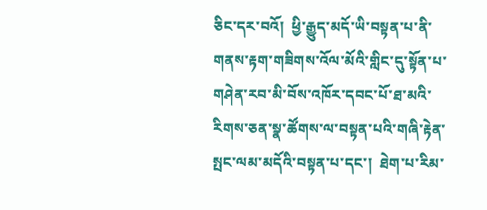ཅིང་དར་བའོ།  ཕྱི་རྒྱུད་མདོ་ཡི་བསྟན་པ་ནི་གནས་རྟག་གཟིགས་འོལ་མོའི་གླིང་དུ་སྟོན་པ་གཤེན་རབ་མི་བོས་འཁོར་དབང་པོ་ཐ་མའི་རིགས་ཅན་སྣ་ཚོགས་ལ་བསྟན་པའི་གཞི་རྟེན་སྤང་ལམ་མདོའི་བསྟན་པ་དང་།  ཐེག་པ་རིམ་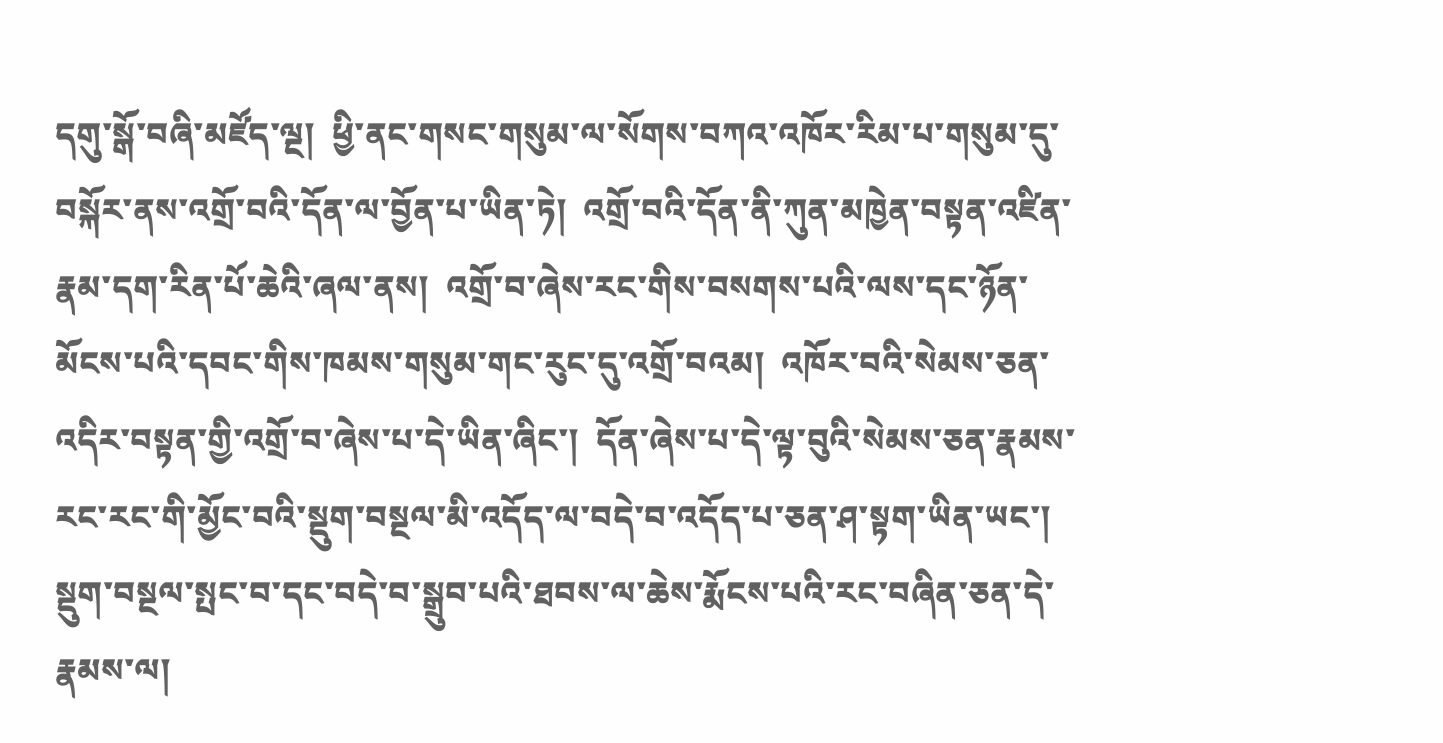དགུ་སྒོ་བཞི་མཛོད་ལྔ།  ཕྱི་ནང་གསང་གསུམ་ལ་སོགས་བཀའ་འཁོར་རིམ་པ་གསུམ་དུ་བསྐོར་ནས་འགྲོ་བའི་དོན་ལ་བྱོན་པ་ཡིན་ཏེ།  འགྲོ་བའི་དོན་ནི་ཀུན་མཁྱེན་བསྟན་འཛིན་རྣམ་དག་རིན་པོ་ཆེའི་ཞལ་ནས།  འགྲོ་བ་ཞེས་རང་གིས་བསགས་པའི་ལས་དང་ཉོན་མོངས་པའི་དབང་གིས་ཁམས་གསུམ་གང་རུང་དུ་འགྲོ་བའམ།  འཁོར་བའི་སེམས་ཅན་འདིར་བསྟན་གྱི་འགྲོ་བ་ཞེས་པ་དེ་ཡིན་ཞིང་།  དོན་ཞེས་པ་དེ་ལྟ་བུའི་སེམས་ཅན་རྣམས་རང་རང་གི་མྱོང་བའི་སྡུག་བསྔལ་མི་འདོད་ལ་བདེ་བ་འདོད་པ་ཅན་ཤ་སྟག་ཡིན་ཡང་།  སྡུག་བསྔལ་སྤང་བ་དང་བདེ་བ་སྒྲུབ་པའི་ཐབས་ལ་ཆེས་རྨོངས་པའི་རང་བཞིན་ཅན་དེ་རྣམས་ལ།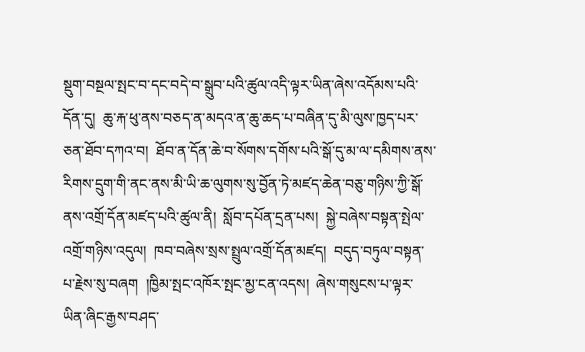སྡུག་བསྔལ་སྤང་བ་དང་བདེ་བ་སྒྲུབ་པའི་ཚུལ་འདི་ལྟར་ཡིན་ཞེས་འདོམས་པའི་དོན་དུ།  ཆུ་རྐ་ཕུ་ནས་བཅད་ན་མདའ་ན་ཆུ་ཆད་པ་བཞིན་དུ་མི་ལུས་ཁྱད་པར་ཅན་ཐོབ་དཀའ་བ།  ཐོབ་ན་དོན་ཆེ་བ་སོགས་དགོས་པའི་སྒོ་དུ་མ་ལ་དམིགས་ནས་རིགས་དྲུག་གི་ནང་ནས་མི་ཡི་ཆ་ལུགས་སུ་བྱོན་ཏེ་མཛད་ཆེན་བཅུ་གཉིས་ཀྱི་སྒོ་ནས་འགྲོ་དོན་མཛད་པའི་ཚུལ་ནི།  སློབ་དཔོན་དྲན་པས།  སྐྱེ་བཞེས་བསྟན་སྤེལ་འགྲོ་གཉིས་འདུལ།  ཁབ་བཞེས་སྲས་སྤྲུལ་འགྲོ་དོན་མཛད།  བདུད་བཏུལ་བསྟན་པ་རྗེས་སུ་བཞག  །ཁྱིམ་སྤང་འཁོར་སྤང་མྱ་ངན་འདས།  ཞེས་གསུངས་པ་ལྟར་ཡིན་ཞིང་རྒྱས་བཤད་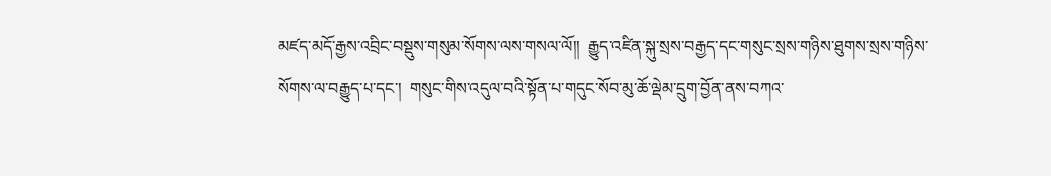མཛད་མདོ་རྒྱས་འབྲིང་བསྡུས་གསུམ་སོགས་ལས་གསལ་ལོ།།  རྒྱུད་འཛིན་སྐུ་སྲས་བརྒྱད་དང་གསུང་སྲས་གཉིས་ཐུགས་སྲས་གཉིས་སོགས་ལ་བརྒྱུད་པ་དང་།  གསུང་གིས་འདུལ་བའི་སྟོན་པ་གདུང་སོབ་མུ་ཆོ་ལྡེམ་དྲུག་བྱོན་ནས་བཀའ་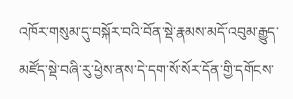འཁོར་གསུམ་དུ་བསྐོར་བའི་བོན་སྡེ་རྣམས་མདོ་འབུམ་རྒྱུད་མཛོད་སྡེ་བཞི་རུ་ཕྱེས་ནས་དེ་དག་སོ་སོར་དོན་གྱི་དགོངས་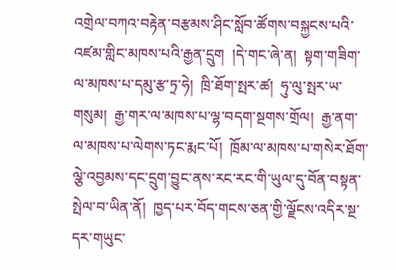འགྲེལ་བཀའ་བརྟེན་བརྩམས་ཤིང་སློབ་ཚོགས་བསྐྱངས་པའི་འཛམ་གླིང་མཁས་པའི་རྒྱན་དྲུག  །དེ་གང་ཞེ་ན།  སྟག་གཟིག་ལ་མཁས་པ་དམུ་རྩ་ཏྲ་ཧེ།  ཁྲི་ཐོག་སྤར་ཚ།  ཧུ་ལུ་སྤར་ཡ་གསུམ།  རྒྱ་གར་ལ་མཁས་པ་ལྷ་བདག་སྔགས་གྲོལ།  རྒྱ་ནག་ལ་མཁས་པ་ལེགས་ཏང་རྨང་པོ།  ཁྲོམ་ལ་མཁས་པ་གསེར་ཐོག་ལྕེ་འབྱམས་དང་དྲུག་བྱུང་ནས་རང་རང་གི་ཡུལ་དུ་བོན་བསྟན་སྤེལ་བ་ཡིན་ནོ།  ཁྱད་པར་བོད་གངས་ཅན་གྱི་ལྗོངས་འདིར་སྔ་དར་གཡུང་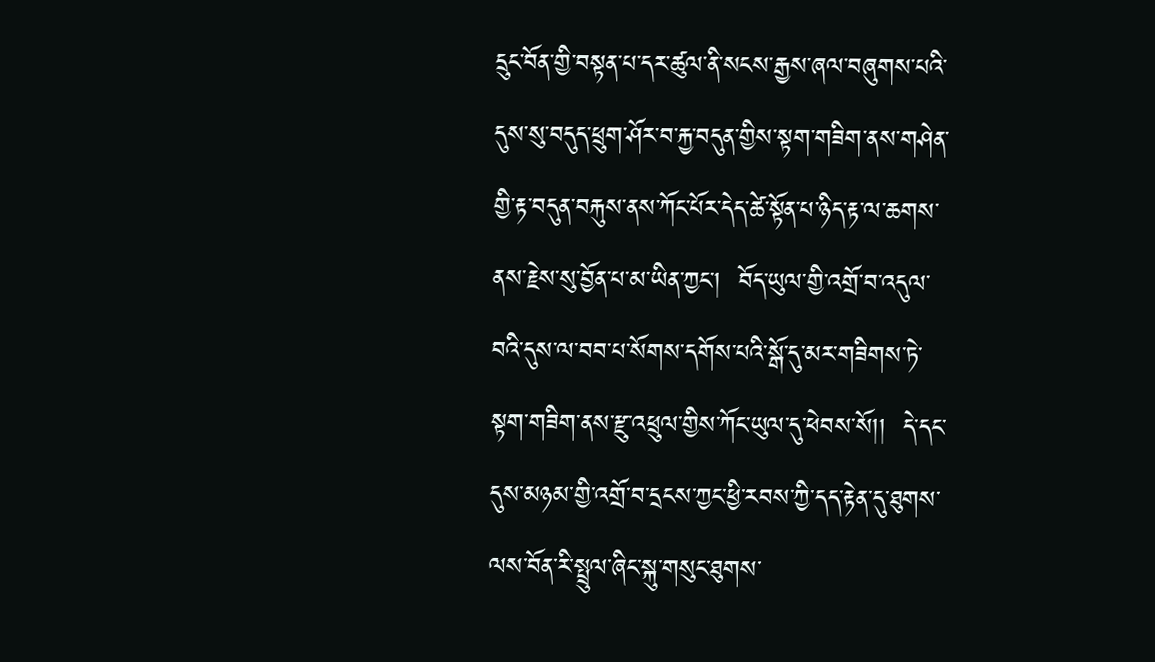དྲུང་བོན་གྱི་བསྟན་པ་དར་ཚུལ་ནི་སངས་རྒྱས་ཞལ་བཞུགས་པའི་དུས་སུ་བདུད་ཕྲུག་ཤོར་བ་རྐྱ་བདུན་གྱིས་སྟག་གཟིག་ནས་གཤེན་གྱི་རྟ་བདུན་བརྐུས་ནས་ཀོང་པོར་དེད་ཚེ་སྟོན་པ་ཉིད་རྟ་ལ་ཆགས་ནས་རྗེས་སུ་བྱོན་པ་མ་ཡིན་ཀྱང་།  བོད་ཡུལ་གྱི་འགྲོ་བ་འདུལ་བའི་དུས་ལ་བབ་པ་སོགས་དགོས་པའི་སྒོ་དུ་མར་གཟིགས་ཏེ་སྟག་གཟིག་ནས་རྫུ་འཕྲུལ་གྱིས་ཀོང་ཡུལ་དུ་ཕེབས་སོ།།  དེ་དང་དུས་མཉམ་གྱི་འགྲོ་བ་དྲངས་ཀྱང་ཕྱི་རབས་ཀྱི་དད་རྟེན་དུ་ཐུགས་ལས་བོན་རི་སྤྲུལ་ཞིང་སྐུ་གསུང་ཐུགས་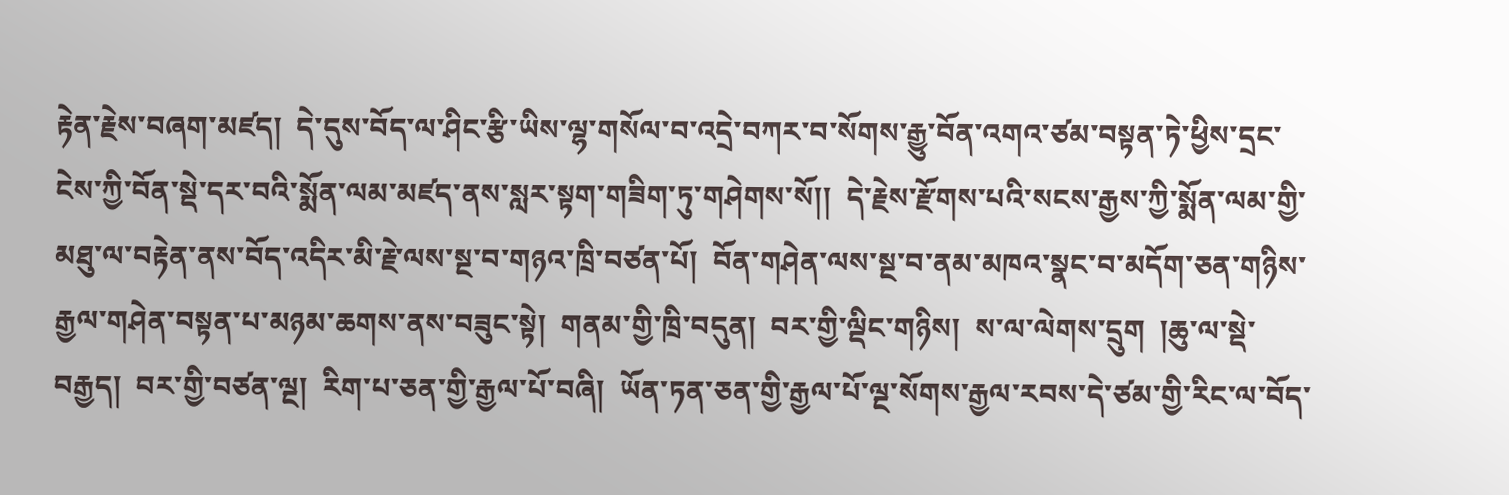རྟེན་རྗེས་བཞག་མཛད།  དེ་དུས་བོད་ལ་ཤིང་རྩི་ཡིས་ལྷ་གསོལ་བ་འདྲེ་བཀར་བ་སོགས་རྒྱུ་བོན་འགའ་ཙམ་བསྟན་ཏེ་ཕྱིས་དྲང་ངེས་ཀྱི་བོན་སྡེ་དར་བའི་སྨོན་ལམ་མཛད་ནས་སླར་སྟག་གཟིག་ཏུ་གཤེགས་སོ།།  དེ་རྗེས་རྫོགས་པའི་སངས་རྒྱས་ཀྱི་སྨོན་ལམ་གྱི་མཐུ་ལ་བརྟེན་ནས་བོད་འདིར་མི་རྗེ་ལས་སྔ་བ་གཉའ་ཁྲི་བཙན་པོ།  བོན་གཤེན་ལས་སྔ་བ་ནམ་མཁའ་སྣང་བ་མདོག་ཅན་གཉིས་རྒྱལ་གཤེན་བསྟན་པ་མཉམ་ཆགས་ནས་བཟུང་སྟེ།  གནམ་གྱི་ཁྲི་བདུན།  བར་གྱི་ལྡིང་གཉིས།  ས་ལ་ལེགས་དྲུག  །ཆུ་ལ་སྡེ་བརྒྱད།  བར་གྱི་བཙན་ལྔ།  རིག་པ་ཅན་གྱི་རྒྱལ་པོ་བཞི།  ཡོན་ཏན་ཅན་གྱི་རྒྱལ་པོ་ལྔ་སོགས་རྒྱལ་རབས་དེ་ཙམ་གྱི་རིང་ལ་བོད་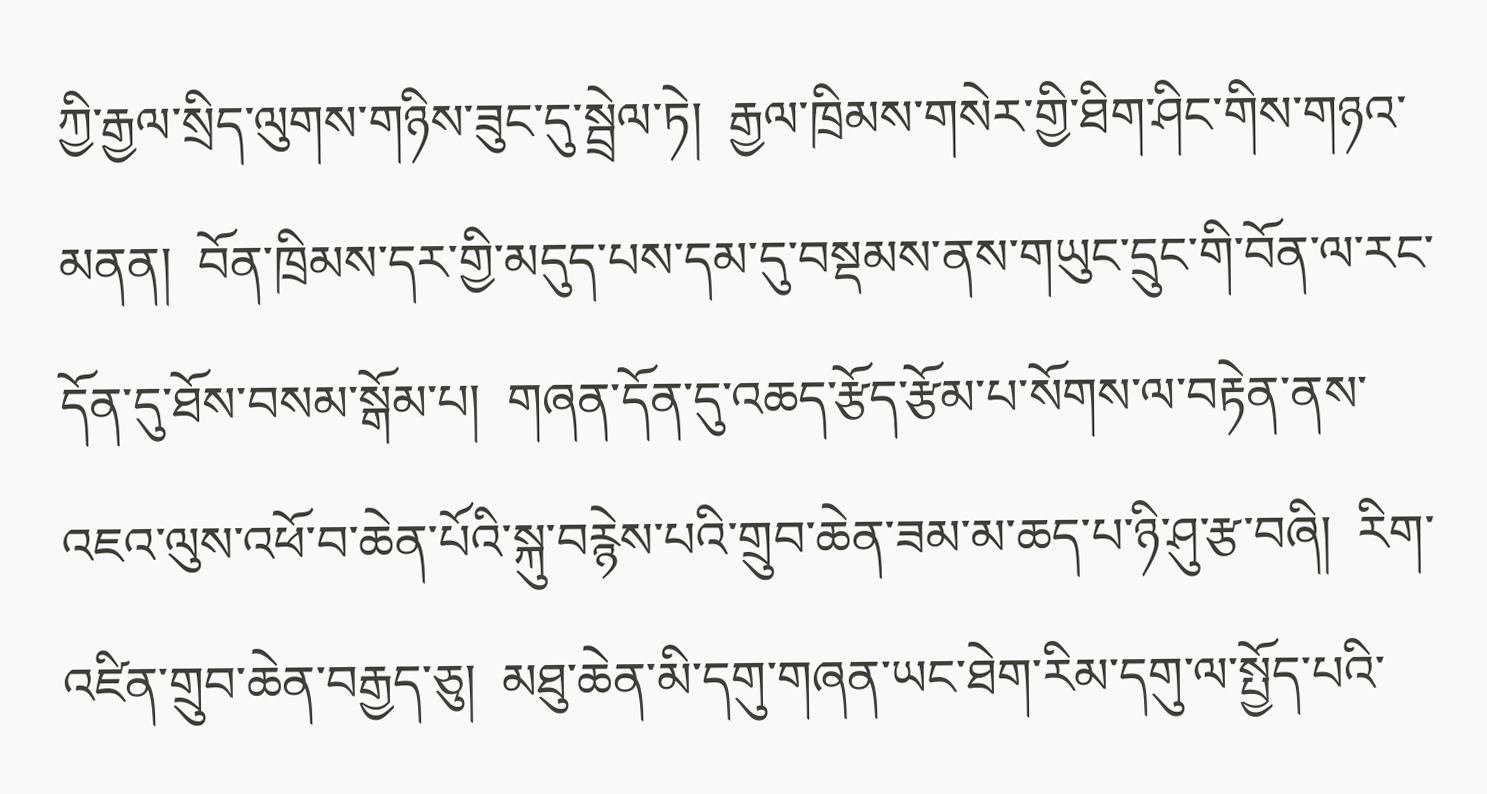ཀྱི་རྒྱལ་སྲིད་ལུགས་གཉིས་ཟུང་དུ་སྦྲེལ་ཏེ།  རྒྱལ་ཁྲིམས་གསེར་གྱི་ཐིག་ཤིང་གིས་གཉའ་མནན།  བོན་ཁྲིམས་དར་གྱི་མདུད་པས་དམ་དུ་བསྡམས་ནས་གཡུང་དྲུང་གི་བོན་ལ་རང་དོན་དུ་ཐོས་བསམ་སྒོམ་པ།  གཞན་དོན་དུ་འཆད་རྩོད་རྩོམ་པ་སོགས་ལ་བརྟེན་ནས་འཇའ་ལུས་འཕོ་བ་ཆེན་པོའི་སྐུ་བརྙེས་པའི་གྲུབ་ཆེན་ཟམ་མ་ཆད་པ་ཉི་ཤུ་རྩ་བཞི།  རིག་འཛིན་གྲུབ་ཆེན་བརྒྱད་ཅུ།  མཐུ་ཆེན་མི་དགུ་གཞན་ཡང་ཐེག་རིམ་དགུ་ལ་སྤྱོད་པའི་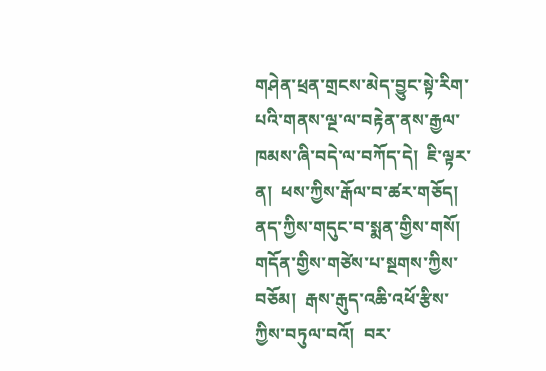གཤེན་ཕྲན་གྲངས་མེད་བྱུང་སྟེ་རིག་པའི་གནས་ལྔ་ལ་བརྟེན་ནས་རྒྱལ་ཁམས་ཞི་བདེ་ལ་བཀོད་དེ།  ཇི་ལྟར་ན།  ཕས་ཀྱིས་རྒོལ་བ་ཚར་གཅོད།  ནད་ཀྱིས་གདུང་བ་སྨན་གྱིས་གསོ།  གདོན་གྱིས་གཙེས་པ་སྔགས་ཀྱིས་བཅོམ།  རྒས་རྒུད་འཆི་འཕོ་རྩིས་ཀྱིས་བཏུལ་བའོ།  བར་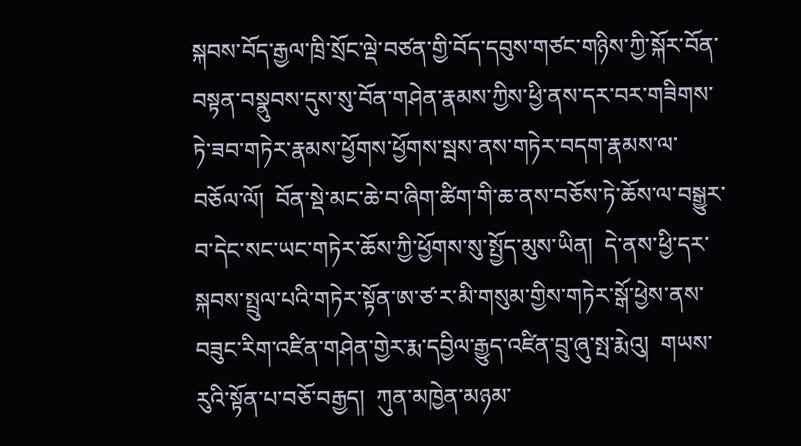སྐབས་བོད་རྒྱལ་ཁྲི་སྲོང་ལྡེ་བཙན་གྱི་བོད་དབུས་གཙང་གཉིས་ཀྱི་སྐོར་བོན་བསྟན་བསྣུབས་དུས་སུ་བོན་གཤེན་རྣམས་ཀྱིས་ཕྱི་ནས་དར་བར་གཟིགས་ཏེ་ཟབ་གཏེར་རྣམས་ཕྱོགས་ཕྱོགས་སྦས་ནས་གཏེར་བདག་རྣམས་ལ་བཅོལ་ལོ།  བོན་སྡེ་མང་ཆེ་བ་ཞིག་ཚིག་གི་ཆ་ནས་བཅོས་ཏེ་ཆོས་ལ་བསྒྱུར་བ་དེང་སང་ཡང་གཏེར་ཆོས་ཀྱི་ཕྱོགས་སུ་སྤྱོད་མུས་ཡིན།  དེ་ནས་ཕྱི་དར་སྐབས་སྤྲུལ་པའི་གཏེར་སྟོན་ཨ་ཙ་ར་མི་གསུམ་གྱིས་གཏེར་སྒོ་ཕྱེས་ནས་བཟུང་རིག་འཛིན་གཤེན་གྱེར་རྨ་དབྱིལ་རྒྱུད་འཛིན་བྲུ་ཞུ་སྤ་རྨེའུ།  གཡས་རུའི་སྟོན་པ་བཅོ་བརྒྱད།  ཀུན་མཁྱེན་མཉམ་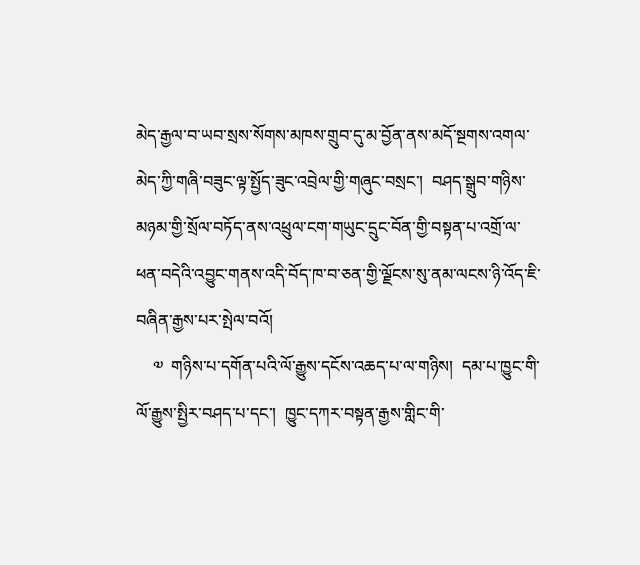མེད་རྒྱལ་བ་ཡབ་སྲས་སོགས་མཁས་གྲུབ་དུ་མ་བྱོན་ནས་མདོ་སྔགས་འགལ་མེད་ཀྱི་གཞི་བཟུང་ལྟ་སྤྱོད་ཟུང་འབྲེལ་གྱི་གཞུང་བསྲང་།  བཤད་སྒྲུབ་གཉིས་མཉམ་གྱི་སྲོལ་བཏོད་ནས་འཕྲུལ་ངག་གཡུང་དྲུང་བོན་གྱི་བསྟན་པ་འགྲོ་ལ་ཕན་བདེའི་འབྱུང་གནས་འདི་བོད་ཁ་བ་ཅན་གྱི་ལྗོངས་སུ་ནམ་ལངས་ཉི་འོད་ཇི་བཞིན་རྒྱས་པར་སྤེལ་བའོ།
    ༧  གཉིས་པ་དགོན་པའི་ལོ་རྒྱུས་དངོས་འཆད་པ་ལ་གཉིས།  དམ་པ་ཁྱུང་གི་ལོ་རྒྱུས་སྤྱིར་བཤད་པ་དང་།  ཁྱུང་དཀར་བསྟན་རྒྱས་གླིང་གི་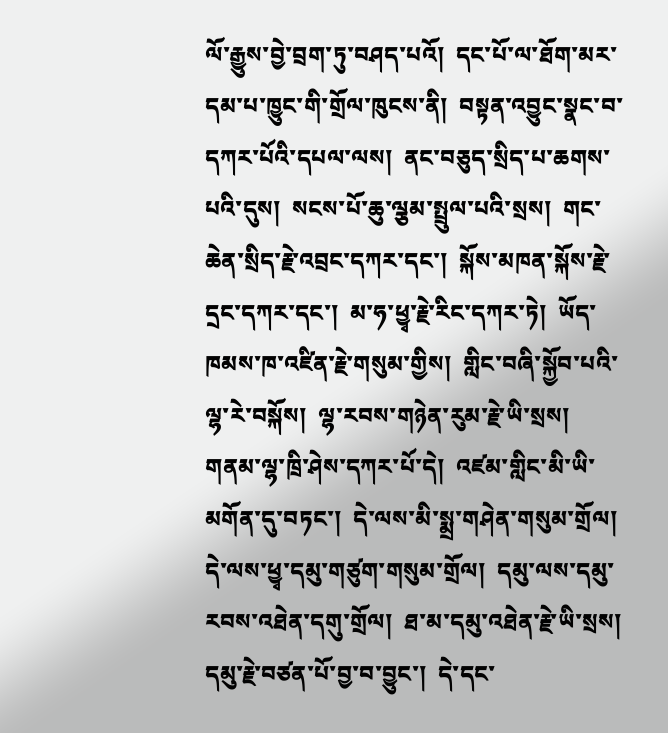ལོ་རྒྱུས་བྱེ་བྲག་ཏུ་བཤད་པའོ།  དང་པོ་ལ་ཐོག་མར་དམ་པ་ཁྱུང་གི་གྲོལ་ཁུངས་ནི།  བསྟན་འབྱུང་སྣང་བ་དཀར་པོའི་དཔལ་ལས།  ནང་བཅུད་སྲིད་པ་ཆགས་པའི་དུས།  སངས་པོ་ཆུ་ལྕམ་སྤྲུལ་པའི་སྲས།  གང་ཆེན་སྲིད་རྗེ་འབྲང་དཀར་དང་།  སྐོས་མཁན་སྐོས་རྗེ་དྲང་དཀར་དང་།  མ་ཧ་ཕྱྭ་རྗེ་རིང་དཀར་ཏེ།  ཡོད་ཁམས་ཁ་འཛིན་རྗེ་གསུམ་གྱིས།  གླིང་བཞི་སྐྱོབ་པའི་ལྷ་རེ་བསྐོས།  ལྷ་རབས་གཉེན་རུམ་རྗེ་ཡི་སྲས།  གནམ་ལྷ་ཁྲི་ཤེས་དཀར་པོ་དེ།  འཛམ་གླིང་མི་ཡི་མགོན་དུ་བཏང་།  དེ་ལས་མི་སྨྲ་གཤེན་གསུམ་གྲོལ།  དེ་ལས་ཕྱྭ་དམུ་གཙུག་གསུམ་གྲོལ།  དམུ་ལས་དམུ་རབས་འཐེན་དགུ་གྲོལ།  ཐ་མ་དམུ་འཐེན་རྗེ་ཡི་སྲས།  དམུ་རྗེ་བཙན་པོ་བྱ་བ་བྱུང་།  དེ་དང་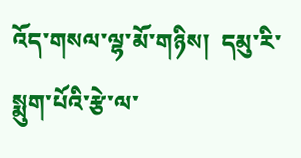འོད་གསལ་ལྷ་མོ་གཉིས།  དམུ་རི་སྨུག་པོའི་རྩེ་ལ་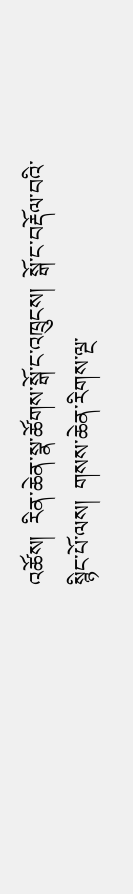འཚོས།  རིན་ཆེན་སྣ་ཚོགས་སྒོ་ང་འཁྲུངས།  སྒོ་ང་བརྡོལ་བའི་སྙིང་པོ་ལས།  གསས་ཆེན་རིགས་ལྔ་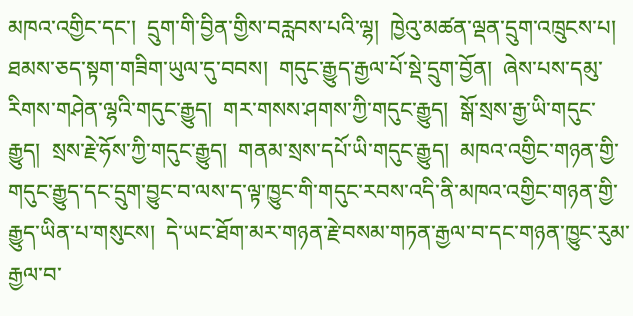མཁའ་འགྱིང་དང་།  དྲུག་གི་བྱིན་གྱིས་བརླབས་པའི་ལྷ།  ཁྱེའུ་མཚན་ལྡན་དྲུག་འཁྲུངས་པ།  ཐམས་ཅད་སྟག་གཟིག་ཡུལ་དུ་བབས།  གདུང་རྒྱུད་རྒྱལ་པོ་སྡེ་དྲུག་བྱོན།  ཞེས་པས་དམུ་རིགས་གཤེན་ལྷའི་གདུང་རྒྱུད།  གར་གསས་ཤགས་ཀྱི་གདུང་རྒྱུད།  སྒོ་སྲས་རྒྱ་ཡི་གདུང་རྒྱུད།  སྲས་རྗེ་ཧོས་ཀྱི་གདུང་རྒྱུད།  གནམ་སྲས་དཔོ་ཡི་གདུང་རྒྱུད།  མཁའ་འགྱིང་གཉན་གྱི་གདུང་རྒྱུད་དང་དྲུག་བྱུང་བ་ལས་ད་ལྟ་ཁྱུང་གི་གདུང་རབས་འདི་ནི་མཁའ་འགྱིང་གཉན་གྱི་རྒྱུད་ཡིན་པ་གསུངས།  དེ་ཡང་ཐོག་མར་གཉན་རྗེ་བསམ་གཏན་རྒྱལ་བ་དང་གཉན་ཁྱུང་རུམ་རྒྱལ་བ་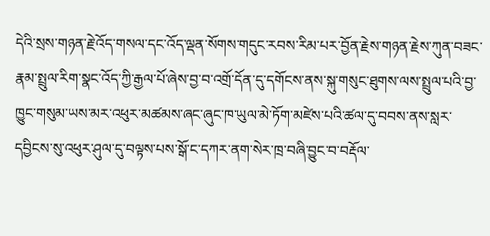དེའི་སྲས་གཉན་རྗེ་འོད་གསལ་དང་འོད་ལྡན་སོགས་གདུང་རབས་རིམ་པར་བྱོན་རྗེས་གཉན་རྗེས་ཀུན་བཟང་རྣམ་སྤྲུལ་རིག་སྣང་འོད་ཀྱི་རྒྱལ་པོ་ཞེས་བྱ་བ་འགྲོ་དོན་དུ་དགོངས་ནས་སྐུ་གསུང་ཐུགས་ལས་སྤྲུལ་པའི་བྱ་ཁྱུང་གསུམ་ཡས་མར་འཕུར་མཚམས་ཞང་ཞུང་ཁ་ཡུལ་མེ་ཏོག་མཛེས་པའི་ཚལ་དུ་བབས་ནས་སླར་དབྱིངས་སུ་འཕུར་ཤུལ་དུ་བལྟས་པས་སྒོ་ང་དཀར་ནག་སེར་ཁྲ་བཞི་བྱུང་བ་བརྡོལ་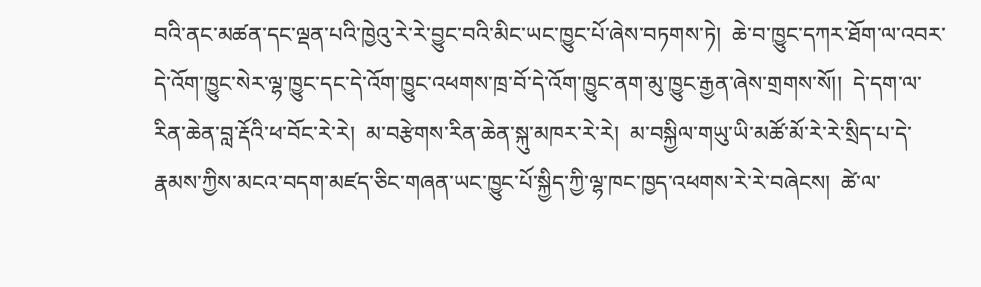བའི་ནང་མཚན་དང་ལྡན་པའི་ཁྱེའུ་རེ་རེ་བྱུང་བའི་མིང་ཡང་ཁྱུང་པོ་ཞེས་བཏགས་ཏེ།  ཆེ་བ་ཁྱུང་དཀར་ཐོག་ལ་འབར་དེ་འོག་ཁྱུང་སེར་ལྷ་ཁྱུང་དང་དེ་འོག་ཁྱུང་འཕགས་ཁྲ་བོ་དེ་འོག་ཁྱུང་ནག་མུ་ཁྱུང་རྒྱན་ཞེས་གྲགས་སོ།།  དེ་དག་ལ་རིན་ཆེན་བླ་རྡོའི་ཕ་བོང་རེ་རེ།  མ་བརྩེགས་རིན་ཆེན་སྐུ་མཁར་རེ་རེ།  མ་བསྐྱིལ་གཡུ་ཡི་མཚོ་མོ་རེ་རེ་སྲིད་པ་དེ་རྣམས་ཀྱིས་མངའ་བདག་མཛད་ཅིང་གཞན་ཡང་ཁྱུང་པོ་སྐྱིད་ཀྱི་ལྷ་ཁང་ཁྱད་འཕགས་རེ་རེ་བཞེངས།  ཚེ་ལ་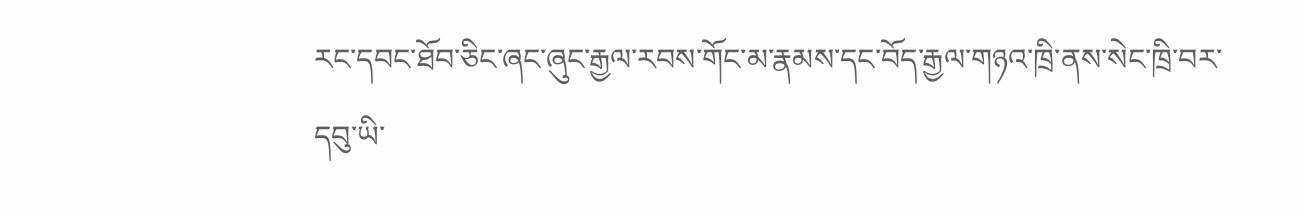རང་དབང་ཐོབ་ཅིང་ཞང་ཞུང་རྒྱལ་རབས་གོང་མ་རྣམས་དང་བོད་རྒྱལ་གཉའ་ཁྲི་ནས་སེང་ཁྲི་བར་དབུ་ཡི་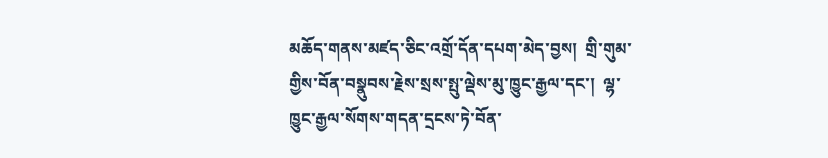མཆོད་གནས་མཛད་ཅིང་འགྲོ་དོན་དཔག་མེད་བྱས།  གྲི་གུམ་གྱིས་བོན་བསྣུབས་རྗེས་སྲས་སྤུ་ལྡེས་མུ་ཁྱུང་རྒྱལ་དང་།  ལྷ་ཁྱུང་རྒྱལ་སོགས་གདན་དྲངས་ཏེ་བོན་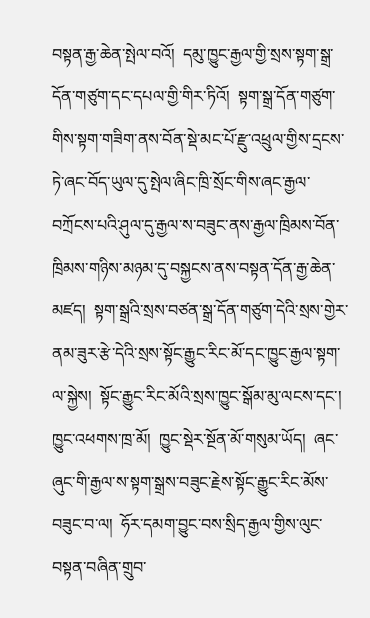བསྟན་རྒྱ་ཆེན་སྤེལ་བའོ།  དམུ་ཁྱུང་རྒྱལ་གྱི་སྲས་སྟག་སྒྲ་དོན་གཙུག་དང་དཔལ་གྱི་གིར་ཏིའོ།  སྟག་སྒྲ་དོན་གཙུག་གིས་སྟག་གཟིག་ནས་བོན་སྡེ་མང་པོ་རྫུ་འཕྲུལ་གྱིས་དྲངས་ཏེ་ཞང་བོད་ཡུལ་དུ་སྤེལ་ཞིང་ཁྲི་སྲོང་གིས་ཞང་རྒྱལ་བཀྲོངས་པའི་ཤུལ་དུ་རྒྱལ་ས་བཟུང་ནས་རྒྱལ་ཁྲིམས་བོན་ཁྲིམས་གཉིས་མཉམ་དུ་བསྐྱངས་ནས་བསྟན་དོན་རྒྱ་ཆེན་མཛད།  སྟག་སྒྲའི་སྲས་བཙན་སྒྲ་དོན་གཙུག་དེའི་སྲས་གྱེར་ནམ་ཟུར་རྩེ་དེའི་སྲས་སྟོང་རྒྱུང་རིང་མོ་དང་ཁྱུང་རྒྱལ་སྟག་ལ་སྐྱེས།  སྟོང་རྒྱུང་རིང་མོའི་སྲས་ཁྱུང་སྒོམ་མུ་ལངས་དང་།  ཁྱུང་འཕགས་ཁྲ་མོ།  ཁྱུང་སྡེར་སྔོན་མོ་གསུམ་ཡོད།  ཞང་ཞུང་གི་རྒྱལ་ས་སྟག་སྒྲས་བཟུང་རྗེས་སྟོང་རྒྱུང་རིང་མོས་བཟུང་བ་ལ།  ཧོར་དམག་བྱུང་བས་སྲིད་རྒྱལ་གྱིས་ལུང་བསྟན་བཞིན་གྲུབ་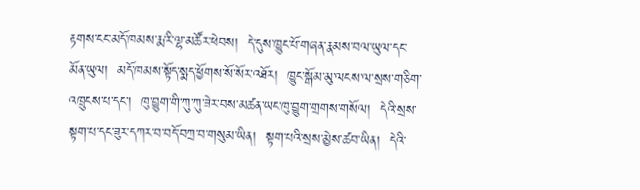རྟགས་ངང་མདོ་ཁམས་རྨ་རི་ལྷ་མཚོར་ཕེབས།  དེ་དུས་ཁྱུང་པོ་གཞན་རྣམས་བལ་ཡུལ་དང་མོན་ཡུལ།  མདོ་ཁམས་སྟོད་སྨད་ཕྱོགས་སོ་སོར་འཐོར།  ཁྱུང་སྒོམ་མུ་ལངས་ལ་སྲས་གཅིག་འཁྲུངས་པ་དང་།  ཁུ་བྱུག་གི་ཀུ་ཀུ་ཟེར་བས་མཚན་ཡང་ཁུ་བྱུག་གྲགས་གསོལ།  དེའི་སྲས་སྟག་པ་དང་ཟུར་དཀར་བ་བདོ་བཀྲ་བ་གསུམ་ཡིན།  སྟག་པའི་སྲས་མྱེས་ཚབ་ཡིན།  དེའི་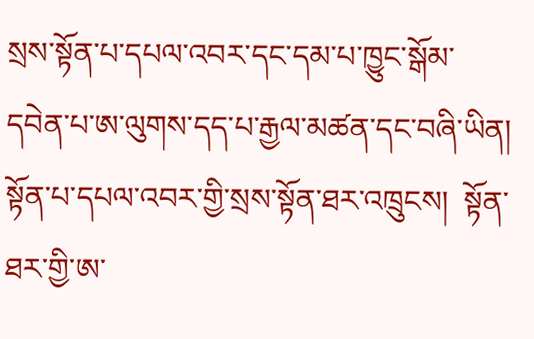སྲས་སྟོན་པ་དཔལ་འབར་དང་དམ་པ་ཁྱུང་སྒོམ་དབེན་པ་ཨ་ལུགས་དད་པ་རྒྱལ་མཚན་དང་བཞི་ཡིན།  སྟོན་པ་དཔལ་འབར་གྱི་སྲས་སྟོན་ཐར་འཁྲུངས།  སྟོན་ཐར་གྱི་ཨ་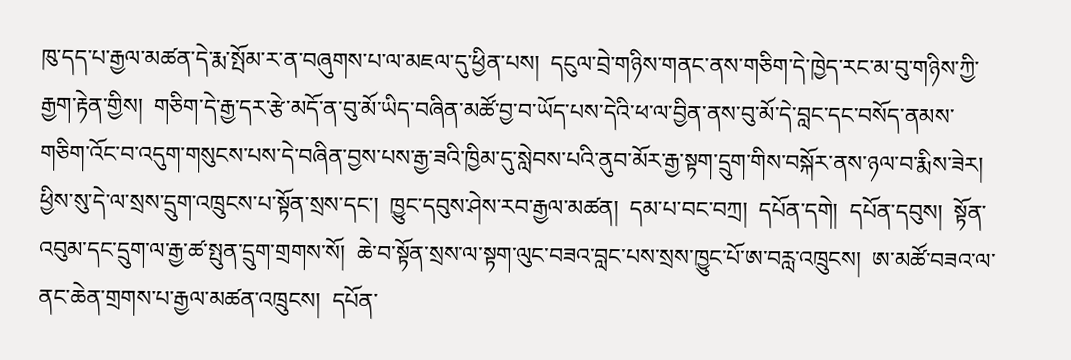ཁུ་དད་པ་རྒྱལ་མཚན་དེ་རྨ་སྤོམ་ར་ན་བཞུགས་པ་ལ་མཇལ་དུ་ཕྱིན་པས།  དངུལ་བྲེ་གཉིས་གནང་ནས་གཅིག་དེ་ཁྱེད་རང་མ་བུ་གཉིས་ཀྱི་རྒྱག་རྟེན་གྱིས།  གཅིག་དེ་རྒྱ་དར་རྩེ་མདོ་ན་བུ་མོ་ཡིད་བཞིན་མཚོ་བྱ་བ་ཡོད་པས་དེའི་ཕ་ལ་བྱིན་ནས་བུ་མོ་དེ་བླང་དང་བསོད་ནམས་གཅིག་འོང་བ་འདུག་གསུངས་པས་དེ་བཞིན་བྱས་པས་རྒྱ་ཟའི་ཁྱིམ་དུ་སླེབས་པའི་ནུབ་མོར་རྒྱ་སྟག་དྲུག་གིས་བསྐོར་ནས་ཉལ་བ་རྨིས་ཟེར།  ཕྱིས་སུ་དེ་ལ་སྲས་དྲུག་འཁྲུངས་པ་སྟོན་སྲས་དང་།  ཁྱུང་དབུས་ཤེས་རབ་རྒྱལ་མཚན།  དམ་པ་བང་བཀྲ།  དཔོན་དགེ།  དཔོན་དབུས།  སྟོན་འབུམ་དང་དྲུག་ལ་རྒྱ་ཚ་སྤུན་དྲུག་གྲགས་སོ།  ཆེ་བ་སྟོན་སྲས་ལ་སྟག་ལུང་བཟའ་བླང་པས་སྲས་ཁྱུང་པོ་ཨ་བརླ་འཁྲུངས།  ཨ་མཚོ་བཟའ་ལ་ནང་ཆེན་གྲགས་པ་རྒྱལ་མཚན་འཁྲུངས།  དཔོན་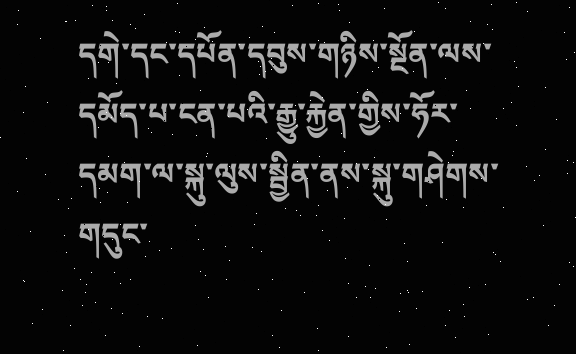དགེ་དང་དཔོན་དབུས་གཉིས་སྔོན་ལས་དམོད་པ་ངན་པའི་རྒྱུ་རྐྱེན་གྱིས་ཧོར་དམག་ལ་སྐུ་ལུས་སྦྱིན་ནས་སྐུ་གཤེགས་གདུང་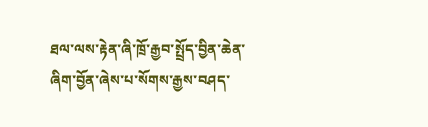ཐལ་ལས་རྟེན་ཞི་ཁྲོ་རྒྱབ་སྤྲོད་བྱིན་ཆེན་ཞིག་བྱོན་ཞེས་པ་སོགས་རྒྱས་བཤད་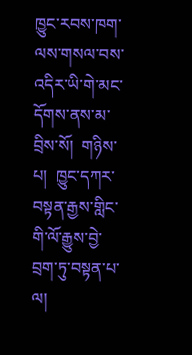ཁྱུང་རབས་ཁག་ལས་གསལ་བས་འདིར་ཡི་གེ་མང་དོགས་ནས་མ་བྲིས་སོ།  གཉིས་པ།  ཁྱུང་དཀར་བསྟན་རྒྱས་གླིང་གི་ལོ་རྒྱུས་བྱེ་བྲག་ཏུ་བསྟན་པ་ལ།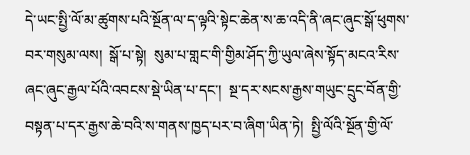དེ་ཡང་སྤྱི་ལོ་མ་ཚུགས་པའི་སྔོན་ལ་ད་ལྟའི་སྟེང་ཆེན་ས་ཆ་འདི་ནི་ཞང་ཞུང་སྒོ་ཕུགས་བར་གསུམ་ལས།  སྒོ་པ་སྟེ།  སུམ་པ་གླང་གི་གྱིམ་ཤོད་ཀྱི་ཡུལ་ཞེས་སྟོད་མངའ་རིས་ཞང་ཞུང་རྒྱལ་པོའི་འབངས་སྡེ་ཡིན་པ་དང་།  སྔ་དར་སངས་རྒྱས་གཡུང་དྲུང་བོན་གྱི་བསྟན་པ་དར་རྒྱས་ཆེ་བའི་ས་གནས་ཁྱད་པར་བ་ཞིག་ཡིན་ཏེ།  སྤྱི་ལོའི་སྔོན་གྱི་ལོ་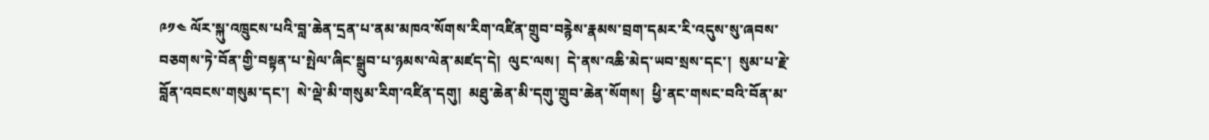༩༡༤ ལོར་སྐུ་འཁྲུངས་པའི་བླ་ཆེན་དྲན་པ་ནམ་མཁའ་སོགས་རིག་འཛིན་གྲུབ་བརྙེས་རྣམས་བྲག་དམར་རི་འདུས་སུ་ཞབས་བཅགས་ཏེ་བོན་གྱི་བསྟན་པ་སྤེལ་ཞིང་སྒྲུབ་པ་ཉམས་ལེན་མཛད་དེ།  ལུང་ལས།  དེ་ནས་འཆི་མེད་ཡབ་སྲས་དང་།  སུམ་པ་རྗེ་བློན་འབངས་གསུམ་དང་།  སེ་ལྡེ་མི་གསུམ་རིག་འཛིན་དགུ།  མཐུ་ཆེན་མི་དགུ་གྲུབ་ཆེན་སོགས།  ཕྱི་ནང་གསང་བའི་བོན་མ་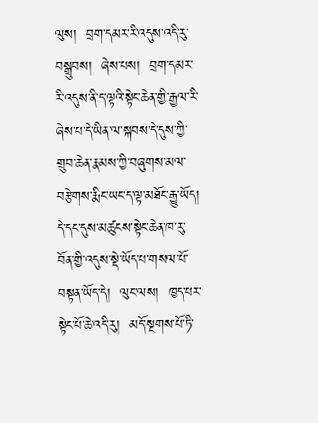ལུས།  བྲག་དམར་རི་འདུས་འདི་རུ་བསྒྲུབས།  ཞེས་པས།  བྲག་དམར་རི་འདུས་ནི་ད་ལྟའི་སྟེང་ཆེན་གྱི་རྒྱལ་རི་ཞེས་པ་དེ་ཡིན་ལ་སྐབས་དེ་དུས་ཀྱི་གྲུབ་ཆེན་རྣམས་ཀྱི་བཞུགས་མལ་བརྩེགས་རྨིང་ཡང་ད་ལྟ་མཐོང་རྒྱུ་ཡོད།  དེ་དང་དུས་མཚུངས་སྟེང་ཆེན་ཁ་རུ་བོན་གྱི་འདུས་སྡེ་ཡོད་པ་གསལ་པོ་བསྟན་ཡོད་དེ།  ལུང་ལས།  ཁྱད་པར་སྟེང་པོ་ཆེ་འདི་རུ།  མདོ་སྔགས་པོ་ཏི་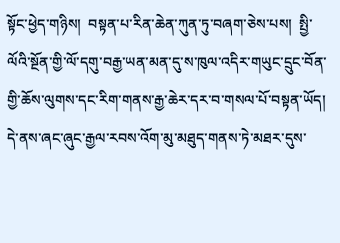སྟོང་ཕྱེད་གཉིས།  བསྟན་པ་རིན་ཆེན་ཀུན་ཏུ་བཞག་ཅེས་པས།  སྤྱི་ལོའི་སྔོན་གྱི་ལོ་དགུ་བརྒྱ་ཡན་མན་དུ་ས་ཁུལ་འདིར་གཡུང་དྲུང་བོན་གྱི་ཆོས་ལུགས་དང་རིག་གནས་རྒྱ་ཆེར་དར་བ་གསལ་པོ་བསྟན་ཡོད།  དེ་ནས་ཞང་ཞུང་རྒྱལ་རབས་འོག་མུ་མཐུད་གནས་ཏེ་མཐར་དུས་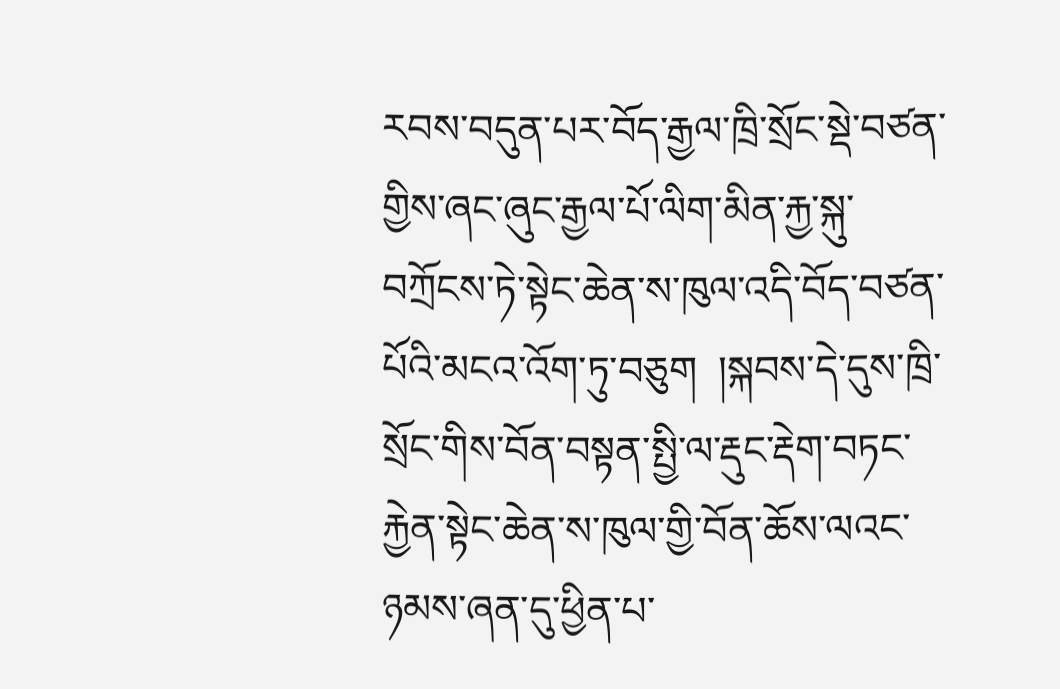རབས་བདུན་པར་བོད་རྒྱལ་ཁྲི་སྲོང་སྡེ་བཙན་གྱིས་ཞང་ཞུང་རྒྱལ་པོ་ལིག་མིན་རྐྱ་སྐུ་བཀྲོངས་ཏེ་སྟེང་ཆེན་ས་ཁུལ་འདི་བོད་བཙན་པོའི་མངའ་འོག་ཏུ་བཅུག  །སྐབས་དེ་དུས་ཁྲི་སྲོང་གིས་བོན་བསྟན་སྤྱི་ལ་རྡུང་རྡེག་བཏང་རྐྱེན་སྟེང་ཆེན་ས་ཁུལ་གྱི་བོན་ཆོས་ལའང་ཉམས་ཞན་དུ་ཕྱིན་པ་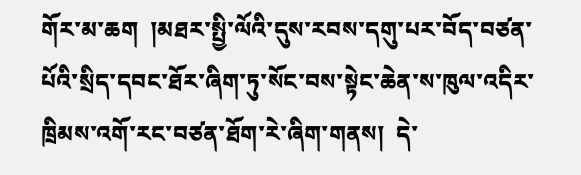གོར་མ་ཆག  །མཐར་སྤྱི་ལོའི་དུས་རབས་དགུ་པར་བོད་བཙན་པོའི་སྲིད་དབང་ཐོར་ཞིག་ཏུ་སོང་བས་སྟེང་ཆེན་ས་ཁུལ་འདིར་ཁྲིམས་འགོ་རང་བཙན་ཐོག་རེ་ཞིག་གནས།  དེ་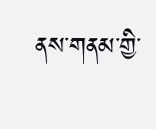ནས་གནམ་གྱི་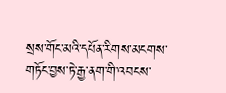སྲས་གོང་མའི་དཔོན་རིགས་མངགས་གཏོང་བྱས་ཏེ་རྒྱ་ནག་གི་འབངས་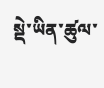སྡེ་ཡིན་ཚུལ་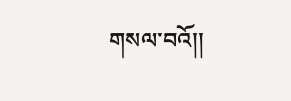གསལ་བའོ།།